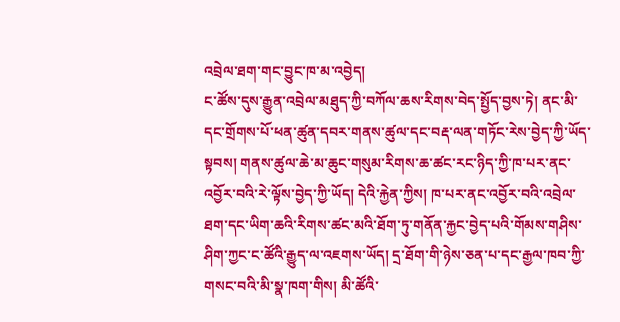འབྲེལ་ཐག་གང་བྱུང་ཁ་མ་འབྱེད།
ང་ཚོས་དུས་རྒྱུན་འབྲེལ་མཐུད་ཀྱི་བཀོལ་ཆས་རིགས་བེད་སྤྱོད་བྱས་ཏེ། ནང་མི་དང་གྲོགས་པོ་ཕན་ཚུན་དབར་གནས་ཚུལ་དང་བརྡ་ལན་གཏོང་རེས་བྱེད་ཀྱི་ཡོད་སྟབས། གནས་ཚུལ་ཆེ་མ་ཆུང་གསུམ་རིགས་ཆ་ཚང་རང་ཉིད་ཀྱི་ཁ་པར་ནང་འབྱོར་བའི་རེ་ལྟོས་བྱེད་ཀྱི་ཡོད། དེའི་རྐྱེན་ཀྱིས། ཁ་པར་ནང་འབྱོར་བའི་འབྲེལ་ཐག་དང་ཡིག་ཆའི་རིགས་ཚང་མའི་ཐོག་ཏུ་གནོན་རྐྱང་བྱེད་པའི་གོམས་གཤིས་ཤིག་ཀྱང་ང་ཚོའི་རྒྱུད་ལ་འཇགས་ཡོད། དྲ་ཐོག་གི་ཉེས་ཅན་པ་དང་རྒྱལ་ཁབ་ཀྱི་གསང་བའི་མི་སྣ་ཁག་གིས། མི་ཚོའི་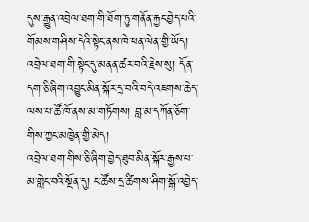དུས་རྒྱུན་འབྲེལ་ཐག་གི་ཐོག་ཏུ་གནོན་རྐྱང་བྱེད་པའི་གོམས་གཤིས་དེའི་སྟེང་ནས་ཁེ་ཕན་ལེན་གྱི་ཡོད། འབྲེལ་ཐག་གི་སྟེང་དུ་མནན་ཚར་བའི་རྗེས་སུ། དོན་དག་ཅི་ཞིག་འབྱུང་མིན་སྐོར་དྲ་བའི་བདེ་འཇགས་ཆེད་ལས་པ་ཚོ་ཁོ་ནས་མ་གཏོགས། བླ་མ་དཀོན་ཅོག་གིས་ཀྱང་མཁྱེན་གྱི་མེད།
འབྲེལ་ཐག་གིས་ཅི་ཞིག་བྱེད་ཐུབ་མིན་སྐོར་རྒྱས་པ་མ་གླེང་བའི་སྔོན་དུ། ང་ཚོས་དྲ་ཚིགས་ཤིག་སྒོ་འབྱེད་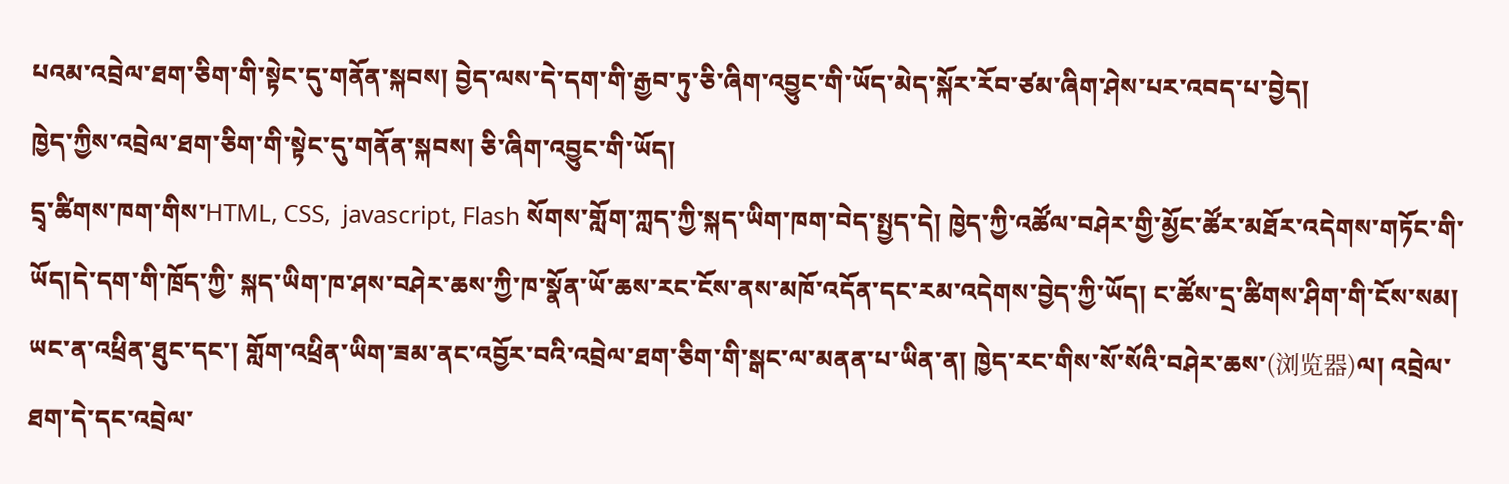པའམ་འབྲེལ་ཐག་ཅིག་གི་སྟེང་དུ་གནོན་སྐབས། བྱེད་ལས་དེ་དག་གི་རྒྱབ་ཏུ་ཅི་ཞིག་འབྱུང་གི་ཡོད་མེད་སྐོར་རོབ་ཙམ་ཞིག་ཤེས་པར་འབད་པ་བྱེད།
ཁྱེད་ཀྱིས་འབྲེལ་ཐག་ཅིག་གི་སྟེང་དུ་གནོན་སྐབས། ཅི་ཞིག་འབྱུང་གི་ཡོད།
དྲྭ་ཚིགས་ཁག་གིས་HTML, CSS,  javascript, Flash སོགས་གློག་ཀླད་ཀྱི་སྐད་ཡིག་ཁག་བེད་སྤྱད་དེ། ཁྱེད་ཀྱི་འཚོལ་བཤེར་གྱི་མྱོང་ཚོར་མཐོར་འདེགས་གཏོང་གི་ཡོད།དེ་དག་གི་ཁྲོད་ཀྱི་ སྐད་ཡིག་ཁ་ཤས་བཤེར་ཆས་ཀྱི་ཁ་སྣོན་ཡོ་ཆས་རང་ངོས་ནས་མཁོ་འདོན་དང་རམ་འདེགས་བྱེད་ཀྱི་ཡོད། ང་ཚོས་དྲ་ཚིགས་ཤིག་གི་ངོས་སམ། ཡང་ན་འཕྲིན་ཐུང་དང་། གློག་འཕྲིན་ཡིག་ཟམ་ནང་འབྱོར་བའི་འབྲེལ་ཐག་ཅིག་གི་སྒང་ལ་མནན་པ་ཡིན་ན། ཁྱེད་རང་གིས་སོ་སོའི་བཤེར་ཆས་(浏览器)ལ། འབྲེལ་ཐག་དེ་དང་འབྲེལ་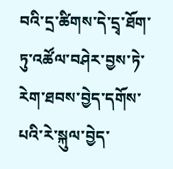བའི་དྲ་ཚིགས་དེ་དྲྭ་ཐོག་ཏུ་འཚོལ་བཤེར་བྱས་ཏེ་རེག་ཐབས་བྱེད་དགོས་པའི་རེ་སྐུལ་བྱེད་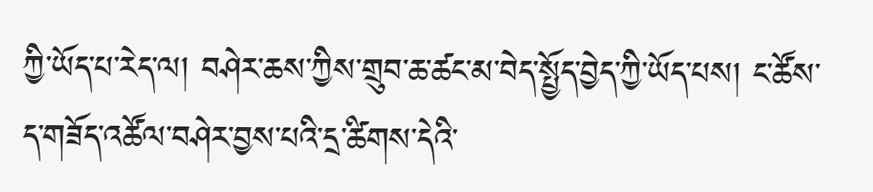ཀྱི་ཡོད་པ་རེད་ལ། བཤེར་ཆས་ཀྱིས་གྲུབ་ཆ་ཚང་མ་བེད་སྤྱོད་བྱེད་ཀྱི་ཡོད་པས། ང་ཚོས་ད་གཟོད་འཚོལ་བཤེར་བྱས་པའི་དྲ་ཚིགས་དེའི་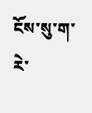ངོས་སུ་ག་རེ་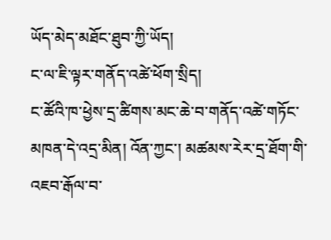ཡོད་མེད་མཐོང་ཐུབ་ཀྱི་ཡོད།
ང་ལ་ཇི་ལྟར་གནོད་འཚེ་ཕོག་སྲིད།
ང་ཚོའི་ཁ་ཕྱེས་དྲ་ཚིགས་མང་ཆེ་བ་གནོད་འཚེ་གཏོང་མཁན་དེ་འདྲ་མིན། འོན་ཀྱང་། མཚམས་རེར་དྲ་ཐོག་གི་འཇབ་རྒོལ་བ་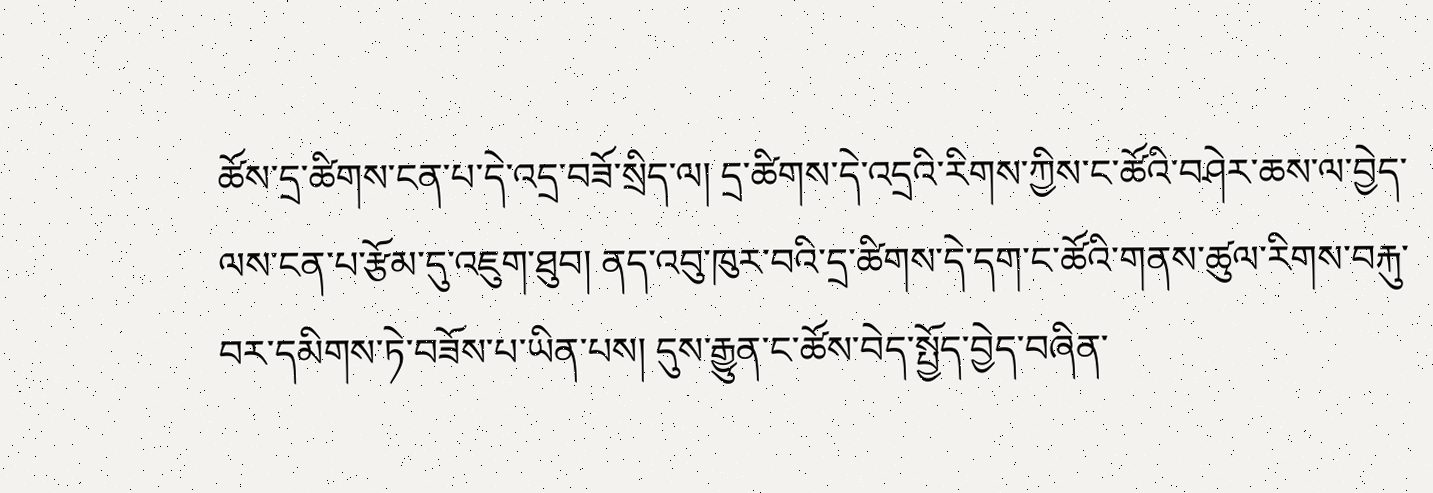ཚོས་དྲ་ཚིགས་ངན་པ་དེ་འདྲ་བཟོ་སྲིད་ལ། དྲ་ཚིགས་དེ་འདྲའི་རིགས་ཀྱིས་ང་ཚོའི་བཤེར་ཆས་ལ་བྱེད་ལས་ངན་པ་རྩོམ་དུ་འཇུག་ཐུབ། ནད་འབུ་ཁུར་བའི་དྲ་ཚིགས་དེ་དག་ང་ཚོའི་གནས་ཚུལ་རིགས་བརྐུ་བར་དམིགས་ཏེ་བཟོས་པ་ཡིན་པས། དུས་རྒྱུན་ང་ཚོས་བེད་སྤྱོད་བྱེད་བཞིན་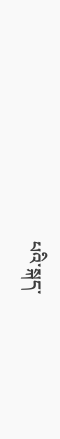པའི་སྐད་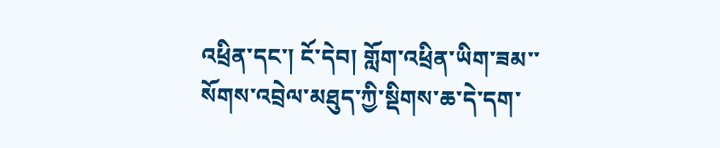འཕྲིན་དང་། ངོ་དེབ། གློག་འཕྲིན་ཡིག་ཟམ་་སོགས་འབྲེལ་མཐུད་ཀྱི་སྡིགས་ཆ་དེ་དག་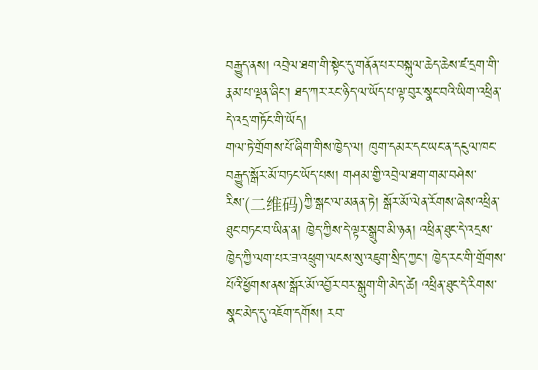བརྒྱུད་ནས། འབྲེལ་ཐག་གི་སྟེང་དུ་གནོན་པར་བསྐུལ་ཆེད་ཆེས་ཛ་དྲག་གི་རྣམ་པ་ལྡན་ཞིང་། ཐད་ཀར་རང་ཉིད་ལ་ཡོད་པ་ལྟ་བུར་སྣང་བའི་ཡིག་འཕྲིན་དེ་འདྲ་གཏོང་གི་ཡོད།
གལ་ཏེ་གྲོགས་པོ་ཞིག་གིས་ཁྱེད་ལ། ཁུག་དམར་དང་ཡང་ན་དངུལ་ཁང་བརྒྱུད་སྒོར་མོ་བཏང་ཡོད་པས། གཤམ་གྱི་འབྲེལ་ཐག་གམ་བཤེས་རིས་(二维码)ཀྱི་སྒང་ལ་མནན་ཏེ། སྒོར་མོ་ལེན་རོགས་ཞེས་འཕྲིན་ཐུང་བཏང་བ་ཡིན་ན། ཁྱེད་ཀྱིས་དེ་ལྟར་སྒྲུབ་མི་ཉན། འཕྲིན་ཐུང་དེ་འདྲས་ཁྱེད་ཀྱི་ལག་པར་ཟ་འཕྲུག་ལངས་སུ་འཇུག་སྲིད་ཀྱང་། ཁྱེད་རང་གི་གྲོགས་པོའི་ཕྱོགས་ནས་སྒོར་མོ་འབྱོར་བར་སྒུག་གི་མེད་ཚེ། འཕྲིན་ཐུང་དེ་རིགས་སྣང་མེད་དུ་འཇོག་དགོས། རབ་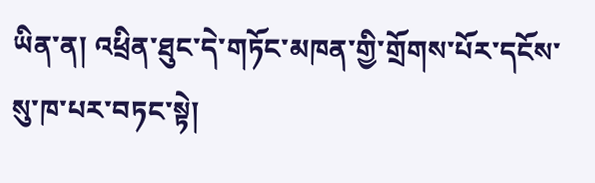ཡིན་ན། འཕྲིན་ཐུང་དེ་གཏོང་མཁན་གྱི་གྲོགས་པོར་དངོས་སུ་ཁ་པར་བཏང་སྟེ།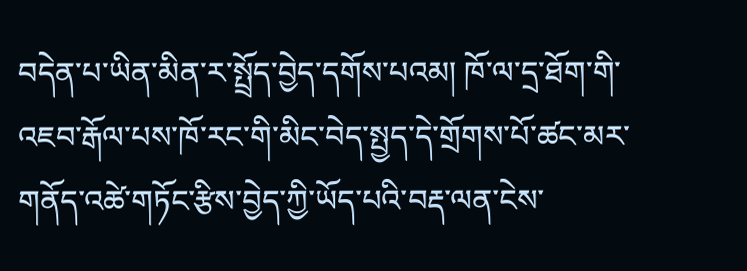བདེན་པ་ཡིན་མིན་ར་སྤྲོད་བྱེད་དགོས་པའམ། ཁོ་ལ་དྲ་ཐོག་གི་འཇབ་རྒོལ་པས་ཁོ་རང་གི་མིང་བེད་སྤྱད་དེ་གྲོགས་པོ་ཚང་མར་གནོད་འཚེ་གཏོང་རྩིས་བྱེད་ཀྱི་ཡོད་པའི་བརྡ་ལན་ངེས་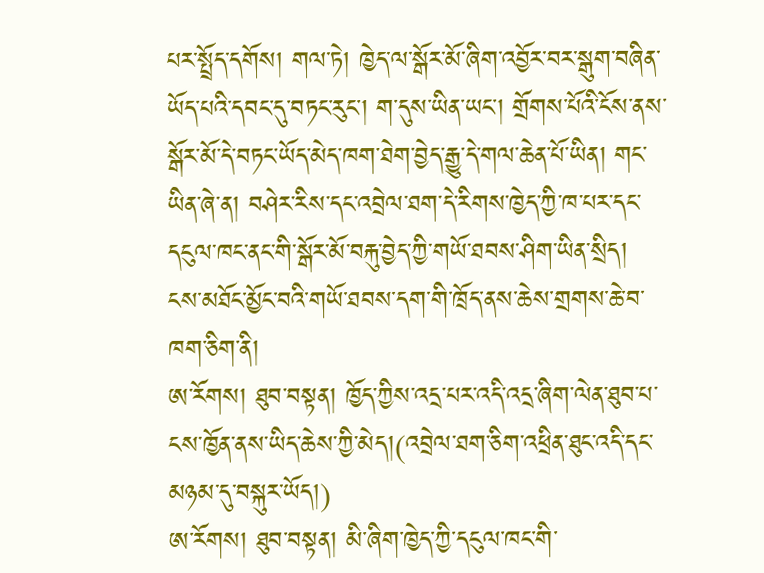པར་སྤྲོད་དགོས། གལ་ཏེ། ཁྱེད་ལ་སྒོར་མོ་ཞིག་འབྱོར་བར་སྒུག་བཞིན་ཡོད་པའི་དབང་དུ་བཏང་རུང་། ག་དུས་ཡིན་ཡང་། གྲོགས་པོའི་ངོས་ནས་སྒོར་མོ་དེ་བཏང་ཡོད་མེད་ཁག་ཐེག་བྱེད་རྒྱུ་དེ་གལ་ཆེན་པོ་ཡིན། གང་ཡིན་ཞེ་ན། བཤེར་རིས་དང་འབྲེལ་ཐག་དེ་རིགས་ཁྱེད་ཀྱི་ཁ་པར་དང་དངུལ་ཁང་ནང་གི་སྒོར་མོ་བརྐུ་བྱེད་ཀྱི་གཡོ་ཐབས་ཤིག་ཡིན་སྲིད།
ངས་མཐོང་མྱོང་བའི་གཡོ་ཐབས་དག་གི་ཁྲོད་ནས་ཆེས་གྲགས་ཆེ་བ་ཁག་ཅིག་ནི།
ཨ་རོགས། ཐུབ་བསྟན། ཁྱོད་ཀྱིས་འདྲ་པར་འདི་འདྲ་ཞིག་ལེན་ཐུབ་པ་ངས་ཁྱོན་ནས་ཡིད་ཆེས་ཀྱི་མེད།(འབྲེལ་ཐག་ཅིག་འཕྲིན་ཐུང་འདི་དང་མཉམ་དུ་བསྐུར་ཡོད།)
ཨ་རོགས། ཐུབ་བསྟན། མི་ཞིག་ཁྱེད་ཀྱི་དངུལ་ཁང་གི་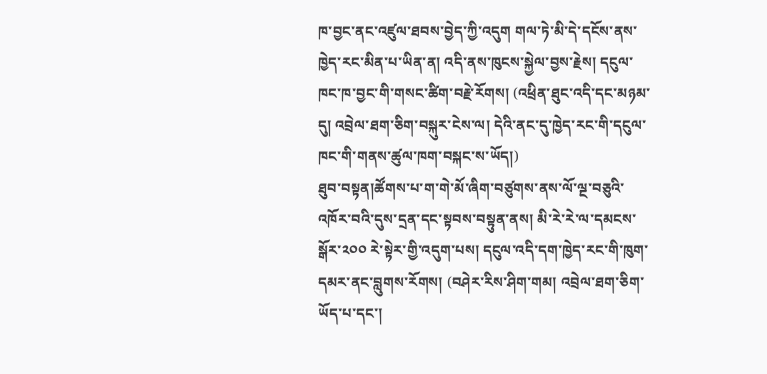ཁ་བྱང་ནང་འཛུལ་ཐབས་བྱེད་ཀྱི་འདུག གལ་ཏེ་མི་དེ་དངོས་ནས་ཁྱེད་རང་མིན་པ་ཡིན་ན། འདི་ནས་ཁུངས་སྐྱེལ་བྱས་རྗེས། དངུལ་ཁང་ཁ་བྱང་གི་གསང་ཚིག་བརྗེ་རོགས། (འཕྲིན་ཐུང་འདི་དང་མཉམ་དུ། འབྲེལ་ཐག་ཅིག་བསྐུར་ངེས་ལ། དེའི་ནང་དུ་ཁྱེད་རང་གི་དངུལ་ཁང་གི་གནས་ཚུལ་ཁག་བསྐང་ས་ཡོད།)
ཐུབ་བསྟན།ཚོགས་པ་ག་གེ་མོ་ཞིག་བཙུགས་ནས་ལོ་ལྔ་བཅུའི་འཁོར་བའི་དུས་དྲན་དང་སྟབས་བསྟུན་ནས། མི་རེ་རེ་ལ་དམངས་སྒོར་༢༠༠ རེ་སྟེར་གྱི་འདུག་པས། དངུལ་འདི་དག་ཁྱེད་རང་གི་ཁུག་དམར་ནང་བླུགས་རོགས། (བཤེར་རིས་ཤིག་གམ། འབྲེལ་ཐག་ཅིག་ཡོད་པ་དང་།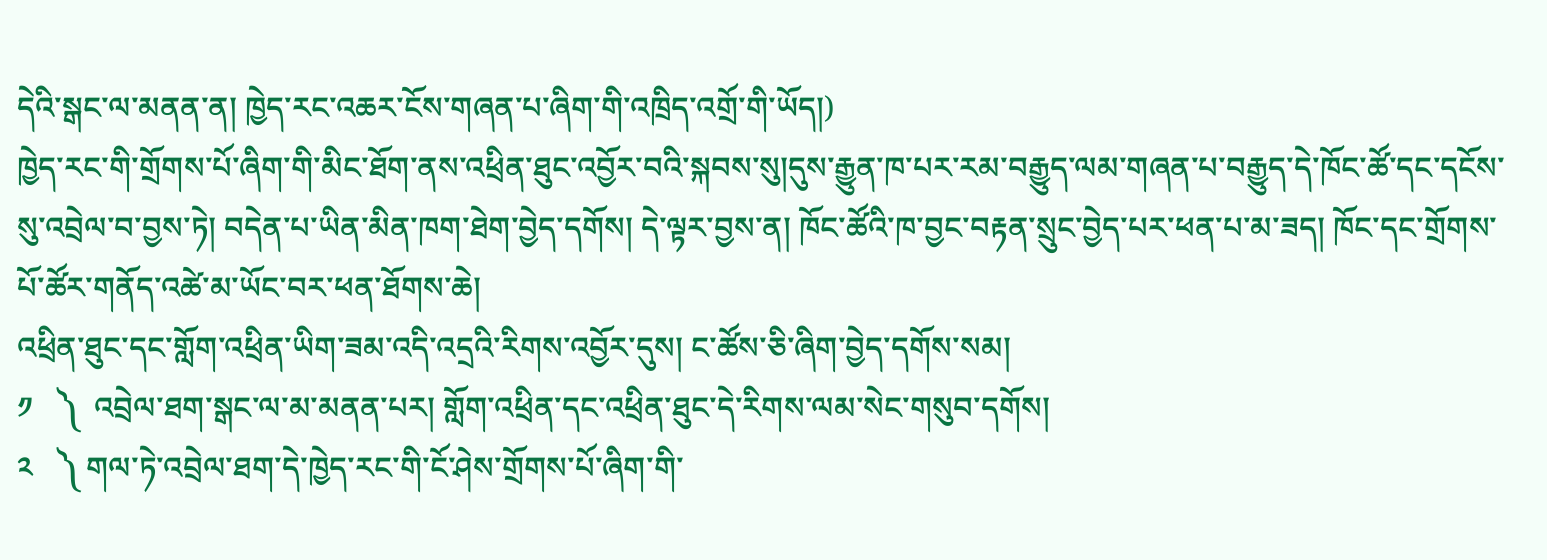དེའི་སྒང་ལ་མནན་ན། ཁྱེད་རང་འཆར་ངོས་གཞན་པ་ཞིག་གི་འཁྲིད་འགྲོ་གི་ཡོད།)
ཁྱེད་རང་གི་གྲོགས་པོ་ཞིག་གི་མིང་ཐོག་ནས་འཕྲིན་ཐུང་འབྱོར་བའི་སྐབས་སུ།དུས་རྒྱུན་ཁ་པར་རམ་བརྒྱུད་ལམ་གཞན་པ་བརྒྱུད་དེ་ཁོང་ཚོ་དང་དངོས་སུ་འབྲེལ་བ་བྱས་ཏེ། བདེན་པ་ཡིན་མིན་ཁག་ཐེག་བྱེད་དགོས། དེ་ལྟར་བྱས་ན། ཁོང་ཚོའི་ཁ་བྱང་བརྟན་སྲུང་བྱེད་པར་ཕན་པ་མ་ཟད། ཁོང་དང་གྲོགས་པོ་ཚོར་གནོད་འཚེ་མ་ཡོང་བར་ཕན་ཐོགས་ཆེ།
འཕྲིན་ཐུང་དང་གློག་འཕྲིན་ཡིག་ཟམ་འདི་འདྲའི་རིགས་འབྱོར་དུས། ང་ཚོས་ཅི་ཞིག་བྱེད་དགོས་སམ།
༡   ༽  འབྲེལ་ཐག་སྒང་ལ་མ་མནན་པར། གློག་འཕྲིན་དང་འཕྲིན་ཐུང་དེ་རིགས་ལམ་སེང་གསུབ་དགོས།
༢   ༽ གལ་ཏེ་འབྲེལ་ཐག་དེ་ཁྱེད་རང་གི་ངོ་ཤེས་གྲོགས་པོ་ཞིག་གི་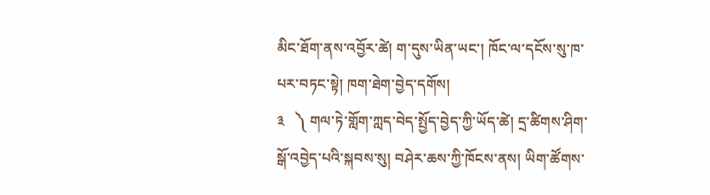མིང་ཐོག་ནས་འབྱོར་ཚེ། ག་དུས་ཡིན་ཡང་། ཁོང་ལ་དངོས་སུ་ཁ་པར་བཏང་སྟེ། ཁག་ཐེག་བྱེད་དགོས།
༣   ༽ གལ་ཏེ་གློག་ཀླད་བེད་སྤྱོད་བྱེད་ཀྱི་ཡོད་ཚེ། དྲ་ཚིགས་ཤིག་སྒོ་འབྱེད་པའི་སྐབས་སུ། བཤེར་ཆས་ཀྱི་ཁོངས་ནས། ཡིག་ཚོགས་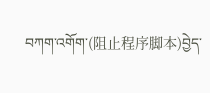བཀག་འགོག་(阻止程序脚本)བྱེད་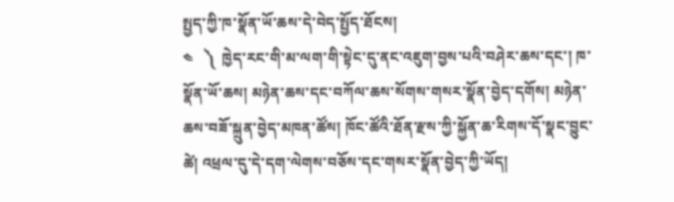སྤྱད་ཀྱི་ཁ་སྣོན་ཡོ་ཆས་དེ་བེད་སྤྱོད་ཐོངས།
༤   ༽  ཁྱེད་རང་གི་མ་ལག་གི་སྟེང་དུ་ནང་འཇུག་བྱས་པའི་བཤེར་ཆས་དང་། ཁ་སྣོན་ཡོ་ཆས། མཉེན་ཆས་དང་བཀོལ་ཆས་སོགས་གསར་སྣོན་བྱེད་དགོས། མཉེན་ཆས་བཟོ་སྐྲུན་བྱེད་མཁན་ཚོས། ཁོང་ཚོའི་ཐོན་རྫས་ཀྱི་སྐྱོན་ཆ་རིགས་དོ་སྣང་བྱུང་ཚེ། འཕྲལ་དུ་དེ་དག་ལེགས་བཅོས་དང་གསར་སྣོན་བྱེད་ཀྱི་ཡོད།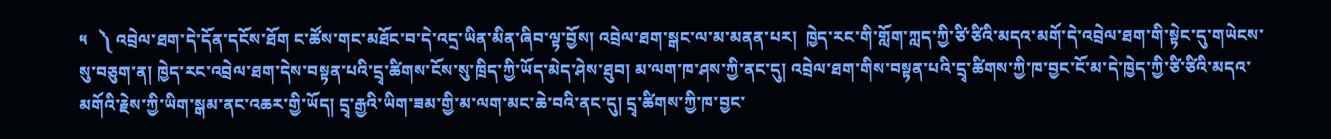༥   ༽ འབྲེལ་ཐག་དེ་དོན་དངོས་ཐོག ང་ཚོས་གང་མཐོང་བ་དེ་འདྲ་ཡིན་མིན་ཞིབ་ལྟ་བྱོས། འབྲེལ་ཐག་སྒང་ལ་མ་མནན་པར།  ཁྱེད་རང་གི་གློག་ཀླད་ཀྱི་ཙི་ཙིའི་མདའ་མགོ་དེ་འབྲེལ་ཐག་གི་སྟེང་དུ་གཡེངས་སུ་བཅུག་ན། ཁྱེད་རང་འབྲེལ་ཐག་དེས་བསྟན་པའི་དྲྭ་ཚིགས་ངོས་སུ་ཁྲིད་ཀྱི་ཡོད་མེད་ཤེས་ཐུབ། མ་ལག་ཁ་ཤས་ཀྱི་ནང་དུ། འབྲེལ་ཐག་གིས་བསྟན་པའི་དྲྭ་ཚིགས་ཀྱི་ཁ་བྱང་ངོ་མ་དེ་ཁྱེད་ཀྱི་ཙི་ཙིའི་མདའ་མགོའི་རྗེས་ཀྱི་ཡིག་སྒམ་ནང་འཆར་གྱི་ཡོད། དྲྭ་རྒྱའི་ཡིག་ཟམ་གྱི་མ་ལག་མང་ཆེ་བའི་ནང་དུ། དྲྭ་ཚིགས་ཀྱི་ཁ་བྱང་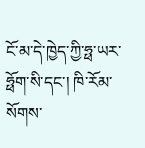ངོ་མ་དེ་ཁྱེད་ཀྱི་ཧྥ་ཡར་ཧྥོག་སི་དང་། ཁི་རོམ་སོགས་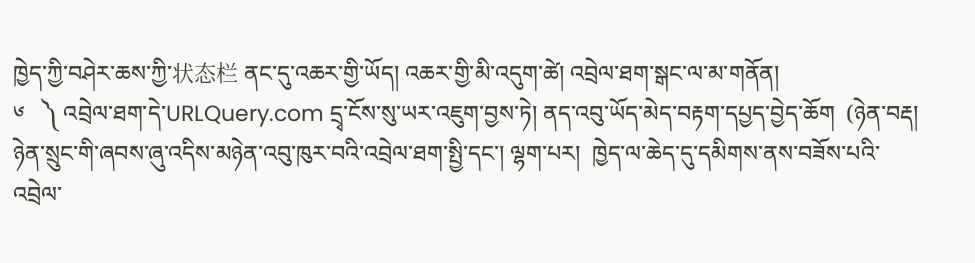ཁྱེད་ཀྱི་བཤེར་ཆས་ཀྱི་状态栏 ནང་དུ་འཆར་གྱི་ཡོད། འཆར་གྱི་མི་འདུག་ཚེ། འབྲེལ་ཐག་སྒང་ལ་མ་གནོན།
༦   ༽ འབྲེལ་ཐག་དེ་URLQuery.com དྲྭ་ངོས་སུ་ཡར་འཇུག་བྱས་ཏེ། ནད་འབུ་ཡོད་མེད་བརྟག་དཔྱད་བྱེད་ཆོག  (ཉེན་བརྡ། ཉེན་སྲུང་གི་ཞབས་ཞུ་འདིས་མཉེན་འབུ་ཁུར་བའི་འབྲེལ་ཐག་སྤྱི་དང་། ལྷག་པར།  ཁྱེད་ལ་ཆེད་དུ་དམིགས་ནས་བཟོས་པའི་འབྲེལ་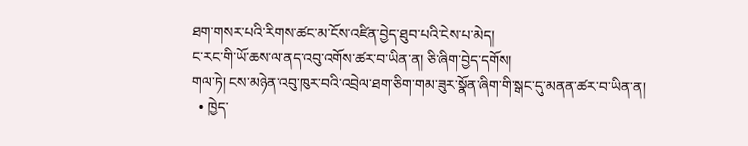ཐག་གསར་པའི་རིགས་ཚང་མ་ངོས་འཛིན་བྱེད་ཐུབ་པའི་ངེས་པ་མེད།
ང་རང་གི་ཡོ་ཆས་ལ་ནད་འབུ་འགོས་ཚར་བ་ཡིན་ན། ཅི་ཞིག་བྱེད་དགོས།
གལ་ཏེ། ངས་མཉེན་འབུ་ཁུར་བའི་འབྲེལ་ཐག་ཅིག་གམ་ཟུར་སྣོན་ཞིག་གི་སྒང་དུ་མནན་ཚར་བ་ཡིན་ན།
  • ཁྱེད་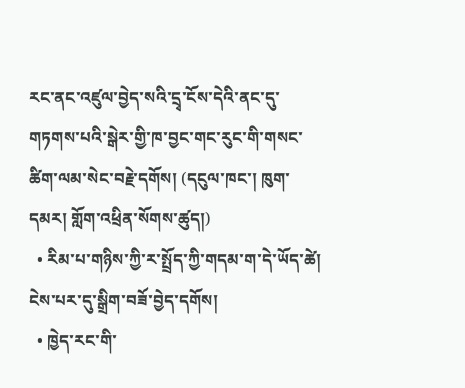རང་ནང་འཛུལ་བྱེད་སའི་དྲྭ་ངོས་དེའི་ནང་དུ་གཏགས་པའི་སྒེར་གྱི་ཁ་བྱང་གང་རུང་གི་གསང་ཚིག་ལམ་སེང་བརྗེ་དགོས། (དངུལ་ཁང་། ཁུག་དམར། གློག་འཕྲིན་སོགས་ཚུད།)
  • རིམ་པ་གཉིས་ཀྱི་ར་སྤྲོད་ཀྱི་གདམ་ག་དེ་ཡོད་ཚེ། ངེས་པར་དུ་སྒྲིག་བཟོ་བྱེད་དགོས།
  • ཁྱེད་རང་གི་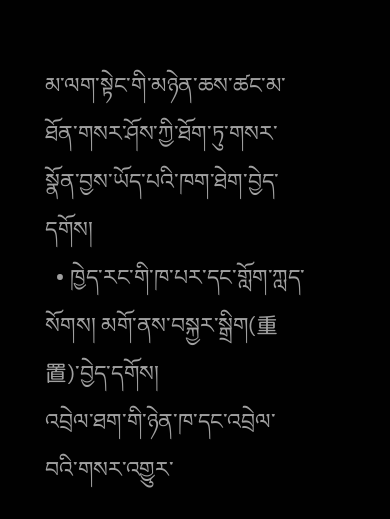མ་ལག་སྟེང་གི་མཉེན་ཆས་ཚང་མ་ཐོན་གསར་ཤོས་ཀྱི་ཐོག་ཏུ་གསར་སྣོན་བྱས་ཡོད་པའི་ཁག་ཐེག་བྱེད་དགོས།
  • ཁྱེད་རང་གི་ཁ་པར་དང་གློག་ཀླད་སོགས། མགོ་ནས་བསྐྱར་སྒྲིག(重置)་བྱེད་དགོས།
འབྲེལ་ཐག་གི་ཉེན་ཁ་དང་འབྲེལ་བའི་གསར་འགྱུར་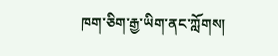ཁག་ཅིག་རྒྱ་ཡིག་ནང་ཀློགས།